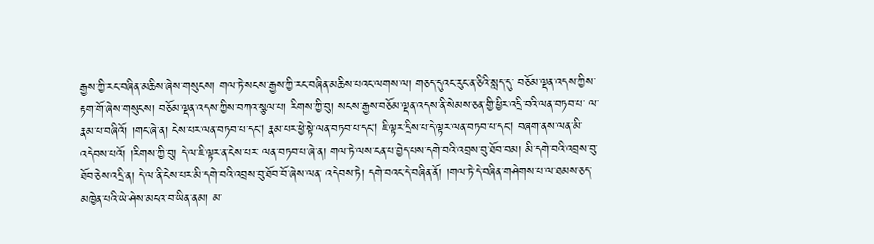རྒྱས་ཀྱི་རང་བཞིན་མཆིས་ཞེས་གསུངས། གལ་ཏེ་སངས་རྒྱས་ཀྱི་རང་བཞིན་མཆིས་པའང་ལགས་ལ། གཅད་དུའང་རུང་ན་ཅིའི་སླད་དུ་ བཅོམ་ལྡན་འདས་ཀྱིས་རྟག་གོ་ཞེས་གསུངས། བཅོམ་ལྡན་འདས་ཀྱིས་བཀའ་སྩལ་པ། རིགས་ཀྱི་བུ། སངས་རྒྱས་བཅོམ་ལྡན་འདས་ནི་སེམས་ཅན་གྱི་ཕྱིར་འདྲི་བའི་ལན་བཏབ་པ་ ལ་རྣམ་པ་བཞིའོ། །གང་ཞེ་ན། ངེས་པར་ལན་བཏབ་པ་དང། རྣམ་པར་ཕྱེ་སྟེ་ལན་བཏབ་པ་དང། ཇི་ལྟར་དྲིས་པ་དེ་ལྟར་ལན་བཏབ་པ་དང། བཞག་ནས་ལན་མི་འདེབས་པའོ། །རིགས་ཀྱི་བུ། དེ་ལ་ཇི་ལྟར་ན་ངེས་པར་ ལན་བཏབ་པ་ཞེ་ན། གལ་ཏེ་ལས་ངན་པ་བྱེད་པས་དགེ་བའི་འབྲས་བུ་ཐོབ་བམ། མི་དགེ་བའི་འབྲས་བུ་ཐོབ་ཅེས་འདྲི་ན། དེ་ལ་ནི་ངེས་པར་མི་དགེ་བའི་འབྲས་བུ་ཐོབ་བོ་ཞེས་ལན་ འདེབས་ཏེ། དགེ་བའང་དེ་བཞིན་ནོ། །གལ་ཏེ་དེ་བཞིན་གཤེགས་པ་ལ་ཐམས་ཅད་མཁྱེན་པའི་ཡེ་ཤེས་མངའ་བ་ཡིན་ནམ། མ་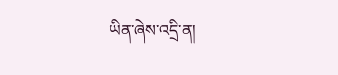ཡིན་ཞེས་འདྲི་ན།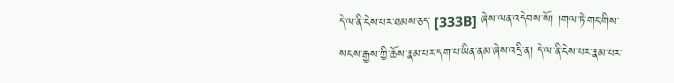དེ་ལ་ནི་ངེས་པར་ཐམས་ཅད་ [333B] ཞེས་ལན་འདེབས་སོ། །གལ་ཏེ་གང་གིས་སངས་རྒྱས་ཀྱི་ཆོས་རྣམ་པར་དག་པ་ཡིན་ནམ་ཞེས་འདྲི་ན། དེ་ལ་ནི་ངེས་པར་རྣམ་པར་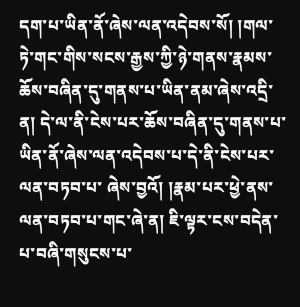དག་པ་ཡིན་ནོ་ཞེས་ལན་འདེབས་སོ། །གལ་ ཏེ་གང་གིས་སངས་རྒྱས་ཀྱི་ཉེ་གནས་རྣམས་ཆོས་བཞིན་དུ་གནས་པ་ཡིན་ནམ་ཞེས་འདྲི་ན། དེ་ལ་ནི་ངེས་པར་ཆོས་བཞིན་དུ་གནས་པ་ཡིན་ནོ་ཞེས་ལན་འདེབས་པ་དེ་ནི་ངེས་པར་ལན་བཏབ་པ་ ཞེས་བྱའོ། །རྣམ་པར་ཕྱེ་ནས་ལན་བཏབ་པ་གང་ཞེ་ན། ཇི་ལྟར་ངས་བདེན་པ་བཞི་གསུངས་པ་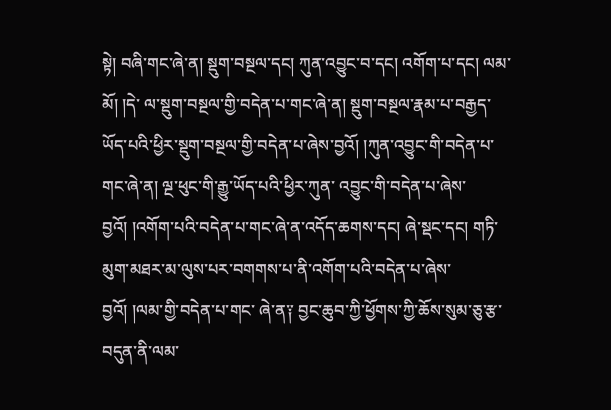སྟེ། བཞི་གང་ཞེ་ན། སྡུག་བསྔལ་དང། ཀུན་འབྱུང་བ་དང། འགོག་པ་དང། ལམ་མོ། །དེ་ ལ་སྡུག་བསྔལ་གྱི་བདེན་པ་གང་ཞེ་ན། སྡུག་བསྔལ་རྣམ་པ་བརྒྱད་ཡོད་པའི་ཕྱིར་སྡུག་བསྔལ་གྱི་བདེན་པ་ཞེས་བྱའོ། །ཀུན་འབྱུང་གི་བདེན་པ་གང་ཞེ་ན། ལྔ་ཕུང་གི་རྒྱུ་ཡོད་པའི་ཕྱིར་ཀུན་ འབྱུང་གི་བདེན་པ་ཞེས་བྱའོ། །འགོག་པའི་བདེན་པ་གང་ཞེ་ན་འདོད་ཆགས་དང། ཞེ་སྡང་དང། གཏི་མུག་མཐར་མ་ལུས་པར་བགགས་པ་ནི་འགོག་པའི་བདེན་པ་ཞེས་བྱའོ། །ལམ་གྱི་བདེན་པ་གང་ ཞེ་ན༑ བྱང་ཆུབ་ཀྱི་ཕྱོགས་ཀྱི་ཆོས་སུམ་ཅུ་རྩ་བདུན་ནི་ལམ་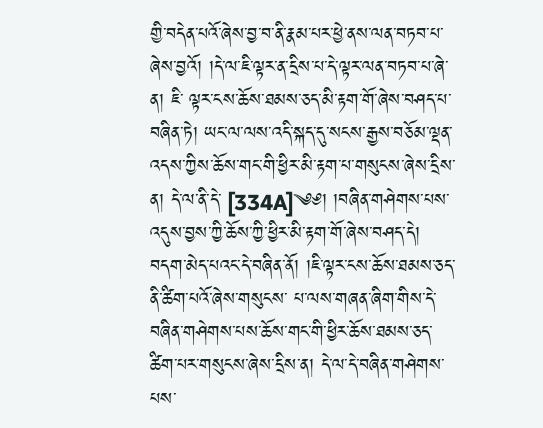གྱི་བདེན་པའོ་ཞེས་བྱ་བ་ནི་རྣམ་པར་ཕྱེ་ནས་ལན་བཏབ་པ་ཞེས་བྱའོ། །དེ་ལ་ཇི་ལྟར་ན་དྲིས་པ་དེ་ལྟར་ལན་བཏབ་པ་ཞེ་ན། ཇི་ ལྟར་ངས་ཆོས་ཐམས་ཅད་མི་རྟག་གོ་ཞེས་བཤད་པ་བཞིན་ཏེ། ཡང་ལ་ལས་འདི་སྐད་དུ་སངས་རྒྱས་བཅོམ་ལྡན་འདས་ཀྱིས་ཆོས་གང་གི་ཕྱིར་མི་རྟག་པ་གསུངས་ཞེས་དྲིས་ན། དེ་ལ་ནི་དེ་ [334A]༄༅། །བཞིན་གཤེགས་པས་འདུས་བྱས་ཀྱི་ཆོས་ཀྱི་ཕྱིར་མི་རྟག་གོ་ཞེས་བཤད་དེ། བདག་མེད་པའང་དེ་བཞིན་ནོ། །ཇི་ལྟར་ངས་ཆོས་ཐམས་ཅད་ནི་ཚིག་པའོ་ཞེས་གསུངས་ པ་ལས་གཞན་ཞིག་གིས་དེ་བཞིན་གཤེགས་པས་ཆོས་གང་གི་ཕྱིར་ཆོས་ཐམས་ཅད་ཚིག་པར་གསུངས་ཞེས་དྲིས་ན། དེ་ལ་དེ་བཞིན་གཤེགས་པས་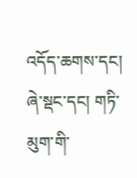འདོད་ཆགས་དང། ཞེ་སྡང་དང། གཏི་མུག་གི་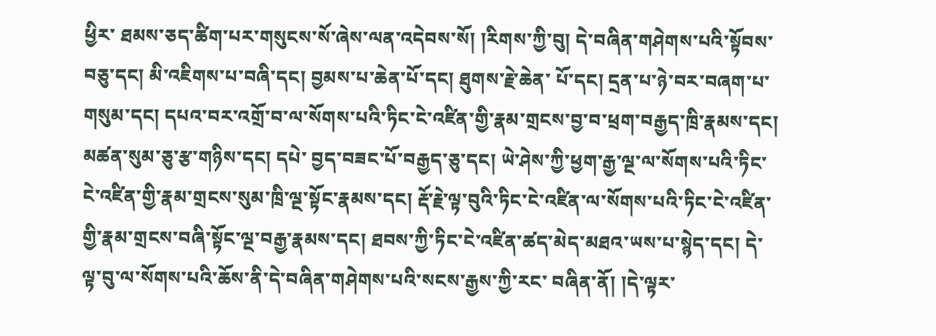ཕྱིར་ ཐམས་ཅད་ཚིག་པར་གསུངས་སོ་ཞེས་ལན་འདེབས་སོ། །རིགས་ཀྱི་བུ། དེ་བཞིན་གཤེགས་པའི་སྟོབས་བཅུ་དང། མི་འཇིགས་པ་བཞི་དང། བྱམས་པ་ཆེན་པོ་དང། ཐུགས་རྗེ་ཆེན་ པོ་དང། དྲན་པ་ཉེ་བར་བཞག་པ་གསུམ་དང། དཔའ་བར་འགྲོ་བ་ལ་སོགས་པའི་ཏིང་ངེ་འཛིན་གྱི་རྣམ་གྲངས་བྱ་བ་ཕྲག་བརྒྱད་ཁྲི་རྣམས་དང། མཚན་སུམ་ཅུ་རྩ་གཉིས་དང། དཔེ་ བྱད་བཟང་པོ་བརྒྱད་ཅུ་དང། ཡེ་ཤེས་ཀྱི་ཕྱག་རྒྱ་ལྔ་ལ་སོགས་པའི་ཏིང་ངེ་འཛིན་གྱི་རྣམ་གྲངས་སུམ་ཁྲི་ལྔ་སྟོང་རྣམས་དང། རྡོ་རྗེ་ལྟ་བུའི་ཏིང་ངེ་འཛིན་ལ་སོགས་པའི་ཏིང་ངེ་འཛིན་ གྱི་རྣམ་གྲངས་བཞི་སྟོང་ལྔ་བརྒྱ་རྣམས་དང། ཐབས་ཀྱི་ཏིང་ངེ་འཛིན་ཚད་མེད་མཐའ་ཡས་པ་སྙེད་དང། དེ་ལྟ་བུ་ལ་སོགས་པའི་ཆོས་ནི་དེ་བཞིན་གཤེགས་པའི་སངས་རྒྱས་ཀྱི་རང་ བཞིན་ནོ། །དེ་ལྟར་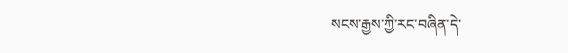སངས་རྒྱས་ཀྱི་རང་བཞིན་དེ་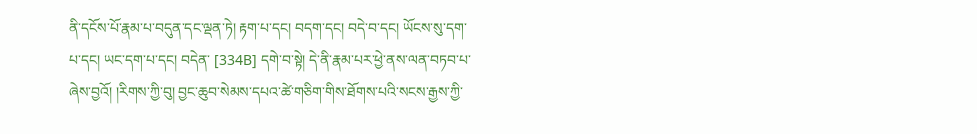ནི་དངོས་པོ་རྣམ་པ་བདུན་དང་ལྡན་ཏེ། རྟག་པ་དང། བདག་དང། བདེ་བ་དང། ཡོངས་སུ་དག་པ་དང། ཡང་དག་པ་དང། བདེན་ [334B] དགེ་བ་སྟེ། དེ་ནི་རྣམ་པར་ཕྱེ་ནས་ལན་བཏབ་པ་ཞེས་བྱའོ། །རིགས་ཀྱི་བུ། བྱང་ཆུབ་སེམས་དཔའ་ཚེ་གཅིག་གིས་ཐོགས་པའི་སངས་རྒྱས་ཀྱི་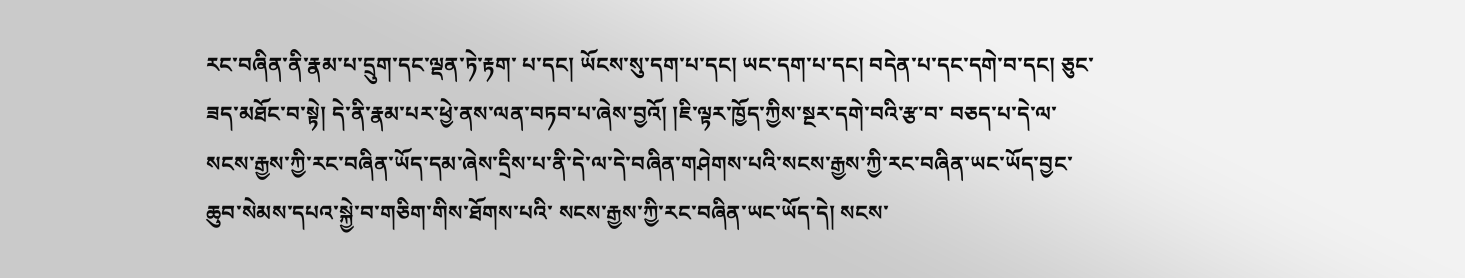རང་བཞིན་ནི་རྣམ་པ་དྲུག་དང་ལྡན་ཏེ་རྟག་ པ་དང། ཡོངས་སུ་དག་པ་དང། ཡང་དག་པ་དང། བདེན་པ་དང་དགེ་བ་དང། ཅུང་ཟད་མཐོང་བ་སྟེ། དེ་ནི་རྣམ་པར་ཕྱེ་ནས་ལན་བཏབ་པ་ཞེས་བྱའོ། །ཇི་ལྟར་ཁྱོད་ཀྱིས་སྔར་དགེ་བའི་རྩ་བ་ བཅད་པ་དེ་ལ་སངས་རྒྱས་ཀྱི་རང་བཞིན་ཡོད་དམ་ཞེས་དྲིས་པ་ནི་དེ་ལ་དེ་བཞིན་གཤེགས་པའི་སངས་རྒྱས་ཀྱི་རང་བཞིན་ཡང་ཡོད་བྱང་ཆུབ་སེམས་དཔའ་སྐྱེ་བ་གཅིག་གིས་ཐོགས་པའི་ སངས་རྒྱས་ཀྱི་རང་བཞིན་ཡང་ཡོད་དེ། སངས་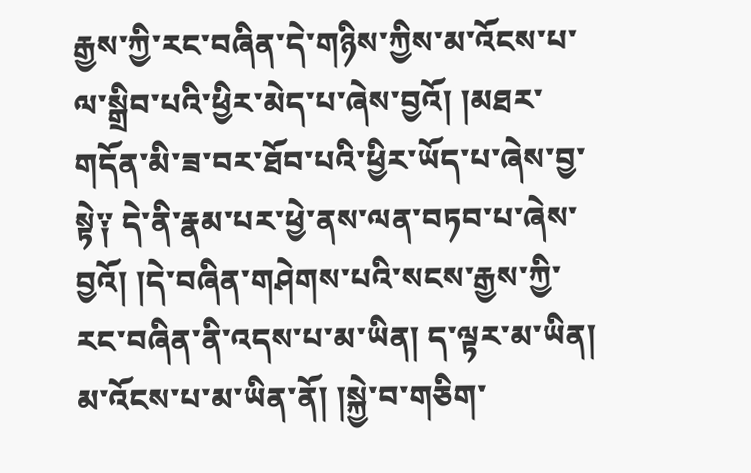རྒྱས་ཀྱི་རང་བཞིན་དེ་གཉིས་ཀྱིས་མ་འོངས་པ་ལ་སྒྲིབ་པའི་ཕྱིར་མེད་པ་ཞེས་བྱའོ། །མཐར་གདོན་མི་ཟ་བར་ཐོབ་པའི་ཕྱིར་ཡོད་པ་ཞེས་བྱ་ སྟེ༑ དེ་ནི་རྣམ་པར་ཕྱེ་ནས་ལན་བཏབ་པ་ཞེས་བྱའོ། །དེ་བཞིན་གཤེགས་པའི་སངས་རྒྱས་ཀྱི་རང་བཞིན་ནི་འདས་པ་མ་ཡིན། ད་ལྟར་མ་ཡིན། མ་འོངས་པ་མ་ཡིན་ནོ། །སྐྱེ་བ་གཅིག་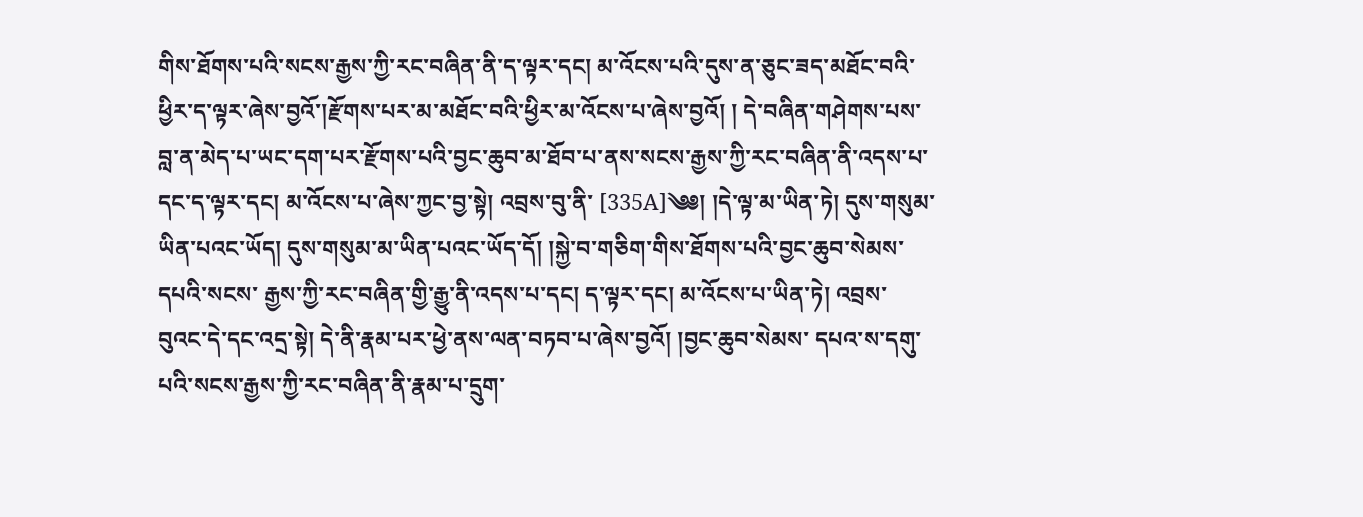གིས་ཐོགས་པའི་སངས་རྒྱས་ཀྱི་རང་བཞིན་ནི་ད་ལྟར་དང། མ་འོངས་པའི་དུས་ན་ཅུང་ཟད་མཐོང་བའི་ཕྱིར་ད་ལྟར་ཞེས་བྱའོ་།རྫོགས་པར་མ་མཐོང་བའི་ཕྱིར་མ་འོངས་པ་ཞེས་བྱའོ། ། དེ་བཞིན་གཤེགས་པས་བླ་ན་མེད་པ་ཡང་དག་པར་རྫོགས་པའི་བྱང་ཆུབ་མ་ཐོབ་པ་ནས་སངས་རྒྱས་ཀྱི་རང་བཞིན་ནི་འདས་པ་དང་ད་ལྟར་དང། མ་འོངས་པ་ཞེས་ཀྱང་བྱ་སྟེ། འབྲས་བུ་ནི་ [335A]༄༅། །དེ་ལྟ་མ་ཡིན་ཏེ། དུས་གསུམ་ཡིན་པའང་ཡོད། དུས་གསུམ་མ་ཡིན་པའང་ཡོད་དོ། །སྐྱེ་བ་གཅིག་གིས་ཐོགས་པའི་བྱང་ཆུབ་སེམས་དཔའི་སངས་ རྒྱས་ཀྱི་རང་བཞིན་གྱི་རྒྱུ་ནི་འདས་པ་དང། ད་ལྟར་དང། མ་འོངས་པ་ཡིན་ཏེ། འབྲས་བུའང་དེ་དང་འདྲ་སྟེ། དེ་ནི་རྣམ་པར་ཕྱེ་ནས་ལན་བཏབ་པ་ཞེས་བྱའོ། །བྱང་ཆུབ་སེམས་ དཔའ་ས་དགུ་པའི་སངས་རྒྱས་ཀྱི་རང་བཞིན་ནི་རྣམ་པ་དྲུག་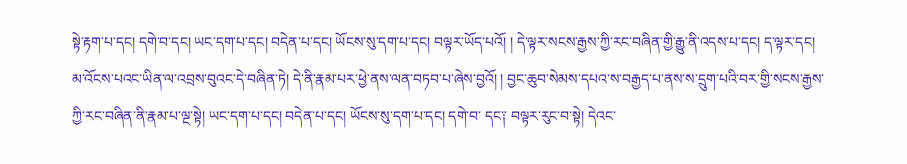སྟེ་རྟག་པ་དང། དགེ་བ་དང། ཡང་དག་པ་དང། བདེན་པ་དང། ཡོངས་སུ་དག་པ་དང། བལྟར་ཡོད་པའོ། ། དེ་ལྟར་སངས་རྒྱས་ཀྱི་རང་བཞིན་གྱི་རྒྱུ་ནི་འདས་པ་དང། ད་ལྟར་དང། མ་འོངས་པའང་ཡིན་ལ་འབྲས་བུའང་དེ་བཞིན་ཏེ། དེ་ནི་རྣམ་པར་ཕྱེ་ནས་ལན་བཏབ་པ་ཞེས་བྱའོ། ། བྱང་ཆུབ་སེམས་དཔའ་ས་བརྒྱད་པ་ནས་ས་དྲུག་པའི་བར་གྱི་སངས་རྒྱས་ཀྱི་རང་བཞིན་ནི་རྣམ་པ་ལྔ་སྟེ། ཡང་དག་པ་དང། བདེན་པ་དང། ཡོངས་སུ་དག་པ་དང། དགེ་བ་ དང༑ བལྟར་རུང་བ་སྟེ། དེའང་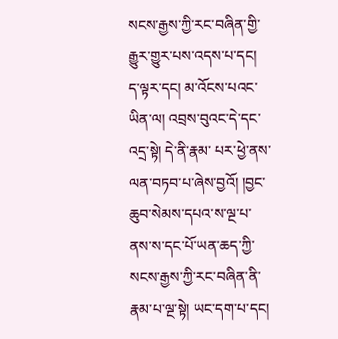སངས་རྒྱས་ཀྱི་རང་བཞིན་གྱི་རྒྱུར་གྱུར་པས་འདས་པ་དང། ད་ལྟར་དང། མ་འོངས་པའང་ཡིན་ལ། འབྲས་བུའང་དེ་དང་འདྲ་སྟེ། དེ་ནི་རྣམ་ པར་ཕྱེ་ནས་ལན་བཏབ་པ་ཞེས་བྱའོ། །བྱང་ཆུབ་སེམས་དཔའ་ས་ལྔ་པ་ནས་ས་དང་པོ་ཡན་ཆད་ཀྱི་སངས་རྒྱས་ཀྱི་རང་བཞིན་ནི་རྣམ་པ་ལྔ་སྟེ། ཡང་དག་པ་དང།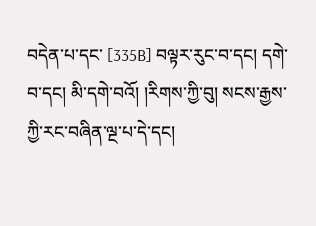བདེན་པ་དང་ [335B] བལྟར་རུང་བ་དང། དགེ་བ་དང། མི་དགེ་བའོ། །རིགས་ཀྱི་བུ། སངས་རྒྱས་ཀྱི་རང་བཞིན་ལྔ་པ་དེ་དང།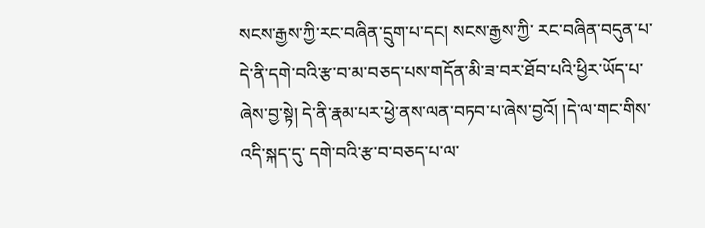སངས་རྒྱས་ཀྱི་རང་བཞིན་དྲུག་པ་དང། སངས་རྒྱས་ཀྱི་ རང་བཞིན་བདུན་པ་དེ་ནི་དགེ་བའི་རྩ་བ་མ་བཅད་པས་གདོན་མི་ཟ་བར་ཐོབ་པའི་ཕྱིར་ཡོད་པ་ཞེས་བྱ་སྟེ། དེ་ནི་རྣམ་པར་ཕྱེ་ནས་ལན་བཏབ་པ་ཞེས་བྱའོ། །དེ་ལ་གང་གིས་འདི་སྐད་དུ་ དགེ་བའི་རྩ་བ་བཅད་པ་ལ་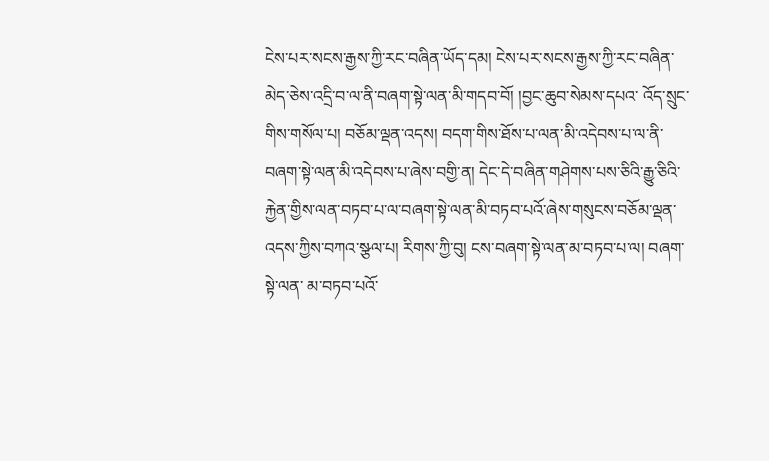ངེས་པར་སངས་རྒྱས་ཀྱི་རང་བཞིན་ཡོད་དམ། ངེས་པར་སངས་རྒྱས་ཀྱི་རང་བཞིན་མེད་ཅེས་འདྲི་བ་ལ་ནི་བཞག་སྟེ་ལན་མི་གདབ་བོ། །བྱང་ཆུབ་སེམས་དཔའ་ འོད་སྲུང་གིས་གསོལ་པ། བཅོམ་ལྡན་འདས། བདག་གིས་ཐོས་པ་ལན་མི་འདེབས་པ་ལ་ནི་བཞག་སྟེ་ལན་མི་འདེབས་པ་ཞེས་བགྱི་ན། དེང་དེ་བཞིན་གཤེགས་པས་ཅིའི་རྒྱུ་ཅིའི་ རྐྱེན་གྱིས་ལན་བཏབ་པ་ལ་བཞག་སྟེ་ལན་མི་བཏབ་པའོ་ཞེས་གསུངས་བཅོམ་ལྡན་འདས་ཀྱིས་བཀའ་སྩལ་པ། རིགས་ཀྱི་བུ། ངས་བཞག་སྟེ་ལན་མ་བཏབ་པ་ལ། བཞག་སྟེ་ལན་ མ་བཏབ་པའོ་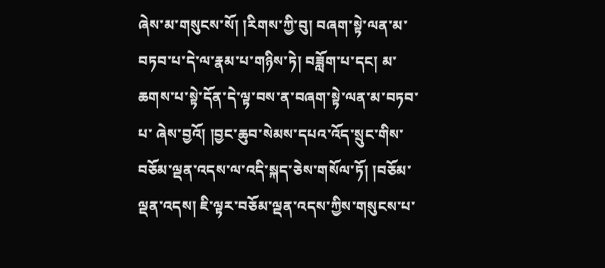ཞེས་མ་གསུངས་སོ། །རིགས་ཀྱི་བུ། བཞག་སྟེ་ལན་མ་བཏབ་པ་དེ་ལ་རྣམ་པ་གཉིས་ཏེ། བཟློག་པ་དང། མ་ཆགས་པ་སྟེ་དོན་དེ་ལྟ་བས་ན་བཞག་སྟེ་ལན་མ་བཏབ་པ་ ཞེས་བྱའོ། །བྱང་ཆུབ་སེམས་དཔའ་འོད་སྲུང་གིས་བཅོམ་ལྡན་འདས་ལ་འདི་སྐད་ཅེས་གསོལ་ཏོ། །བཅོམ་ལྡན་འདས། ཇི་ལྟར་བཅོམ་ལྡན་འདས་ཀྱིས་གསུངས་པ་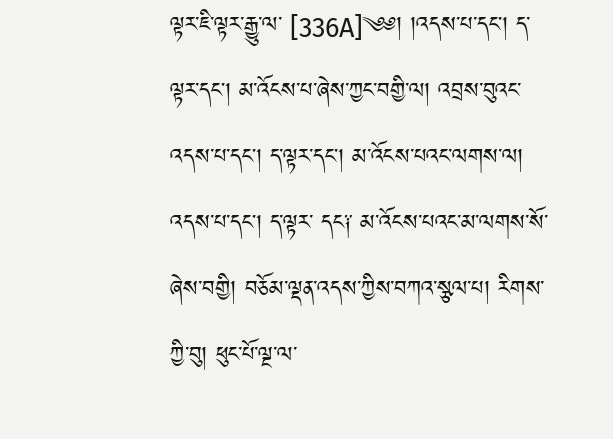ལྟར་ཇི་ལྟར་རྒྱུ་ལ་ [336A]༄༅། །འདས་པ་དང། ད་ལྟར་དང། མ་འོངས་པ་ཞེས་ཀྱང་བགྱི་ལ། འབྲས་བུའང་འདས་པ་དང། ད་ལྟར་དང། མ་འོངས་པའང་ལགས་ལ། འདས་པ་དང། ད་ལྟར་ དང༑ མ་འོངས་པའང་མ་ལགས་སོ་ཞེས་བགྱི། བཅོམ་ལྡན་འདས་ཀྱིས་བཀའ་སྩལ་པ། རིགས་ཀྱི་བུ། ཕུང་པོ་ལྔ་ལ་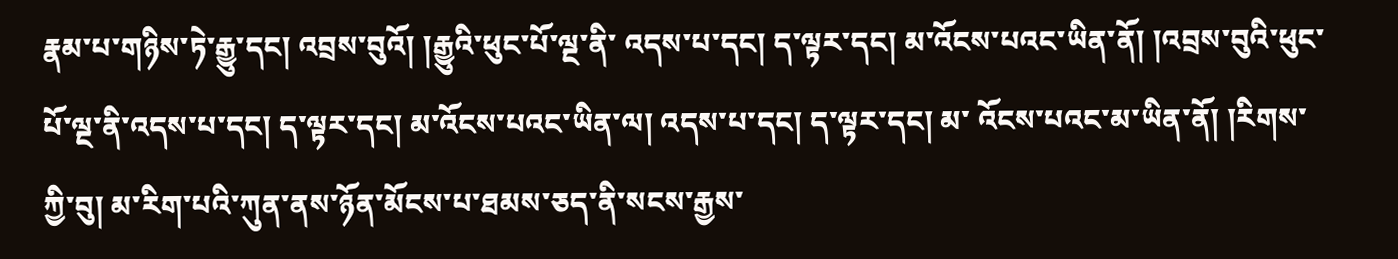རྣམ་པ་གཉིས་ཏེ་རྒྱུ་དང། འབྲས་བུའོ། །རྒྱུའི་ཕུང་པོ་ལྔ་ནི་ འདས་པ་དང། ད་ལྟར་དང། མ་འོངས་པའང་ཡིན་ནོ། །འབྲས་བུའི་ཕུང་པོ་ལྔ་ནི་འདས་པ་དང། ད་ལྟར་དང། མ་འོངས་པའང་ཡིན་ལ། འདས་པ་དང། ད་ལྟར་དང། མ་ འོངས་པའང་མ་ཡིན་ནོ། །རིགས་ཀྱི་བུ། མ་རིག་པའི་ཀུན་ནས་ཉོན་མོངས་པ་ཐམས་ཅད་ནི་སངས་རྒྱས་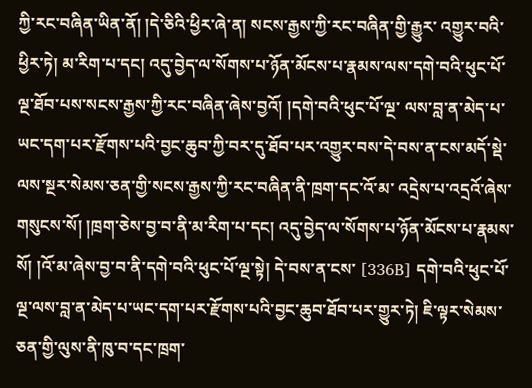ཀྱི་རང་བཞིན་ཡིན་ནོ། །དེ་ཅིའི་ཕྱིར་ཞེ་ན། སངས་རྒྱས་ཀྱི་རང་བཞིན་གྱི་རྒྱུར་ འགྱུར་བའི་ཕྱིར་ཏེ། མ་རིག་པ་དང། འདུ་བྱེད་ལ་སོགས་པ་ཉོན་མོངས་པ་རྣམས་ལས་དགེ་བའི་ཕུང་པོ་ལྔ་ཐོབ་པས་སངས་རྒྱས་ཀྱི་རང་བཞིན་ཞེས་བྱའོ། །དགེ་བའི་ཕུང་པོ་ལྔ་ ལས་བླ་ན་མེད་པ་ཡང་དག་པར་རྫོགས་པའི་བྱང་ཆུབ་ཀྱི་བར་དུ་ཐོབ་པར་འགྱུར་བས་དེ་བས་ན་ངས་མདོ་སྡེ་ལས་སྔར་སེམས་ཅན་གྱི་སངས་རྒྱས་ཀྱི་རང་བཞིན་ནི་ཁྲག་དང་འོ་མ་ འདྲེས་པ་འདྲའོ་ཞེས་གསུངས་སོ། །ཁྲག་ཅེས་བྱ་བ་ནི་མ་རིག་པ་དང། འདུ་བྱེད་ལ་སོགས་པ་ཉོན་མོངས་པ་རྣམས་སོ། །འོ་མ་ཞེས་བྱ་བ་ནི་དགེ་བའི་ཕུང་པོ་ལྔ་སྟེ། དེ་བས་ན་ངས་ [336B] དགེ་བའི་ཕུང་པོ་ལྔ་ལས་བླ་ན་མེད་པ་ཡང་དག་པར་རྫོགས་པའི་བྱང་ཆུབ་ཐོབ་པར་གྱུར་ཏེ། ཇི་ལྟར་སེམས་ཅན་གྱི་ལུས་ནི་ཁུ་བ་དང་ཁྲག་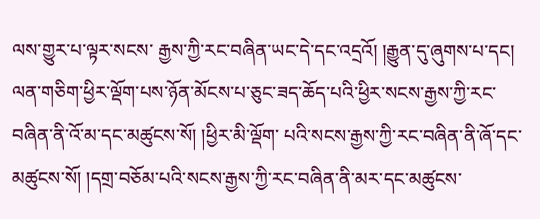ལས་གྱུར་པ་ལྟར་སངས་ རྒྱས་ཀྱི་རང་བཞིན་ཡང་དེ་དང་འདྲའོ། །རྒྱུན་དུ་ཞུགས་པ་དང། ལན་གཅིག་ཕྱིར་ལྡོག་པས་ཉོན་མོངས་པ་ཅུང་ཟད་ཆོད་པའི་ཕྱིར་སངས་རྒྱས་ཀྱི་རང་བཞིན་ནི་འོ་མ་དང་མཚུངས་སོ། །ཕྱིར་མི་ལྡོག་ པའི་སངས་རྒྱས་ཀྱི་རང་བཞིན་ནི་ཞོ་དང་མཚུངས་སོ། །དགྲ་བཅོམ་པའི་སངས་རྒྱས་ཀྱི་རང་བཞིན་ནི་མར་དང་མཚུངས་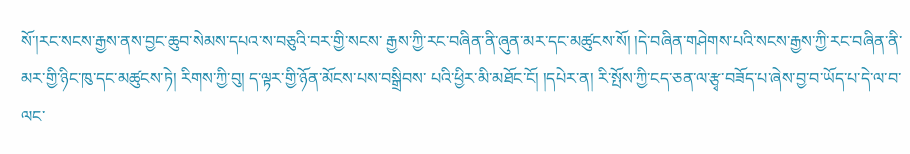སོ་།རང་སངས་རྒྱས་ནས་བྱང་ཆུབ་སེམས་དཔའ་ས་བཅུའི་བར་གྱི་སངས་ རྒྱས་ཀྱི་རང་བཞིན་ནི་ཞུན་མར་དང་མཚུངས་སོ། །དེ་བཞིན་གཤེགས་པའི་སངས་རྒྱས་ཀྱི་རང་བཞིན་ནི་མར་གྱི་ཉིང་ཁུ་དང་མཚུངས་ཏེ། རིགས་ཀྱི་བུ། ད་ལྟར་གྱི་ཉོན་མོངས་པས་བསྒྲིབས་ པའི་ཕྱིར་མི་མཐོང་ངོ། །དཔེར་ན། རི་སྤོས་ཀྱི་ངད་ཅན་ལ་རྩྭ་བཟོད་པ་ཞེས་བྱ་བ་ཡོད་པ་དེ་ལ་བ་ལང་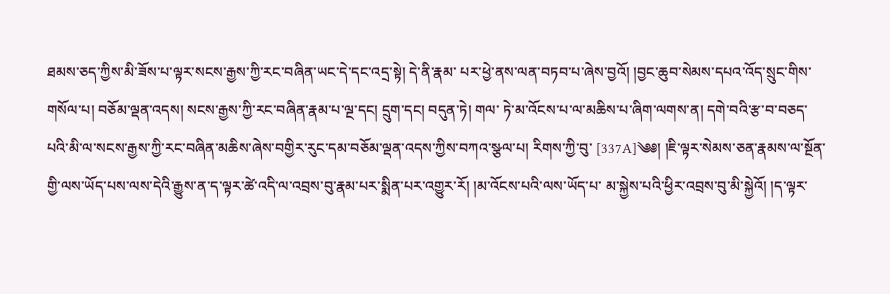ཐམས་ཅད་ཀྱིས་མི་ཟོས་པ་ལྟར་སངས་རྒྱས་ཀྱི་རང་བཞིན་ཡང་དེ་དང་འདྲ་སྟེ། དེ་ནི་རྣམ་ པར་ཕྱེ་ནས་ལན་བཏབ་པ་ཞེས་བྱའོ། །བྱང་ཆུབ་སེམས་དཔའ་འོད་སྲུང་གིས་གསོལ་པ། བཅོམ་ལྡན་འདས། སངས་རྒྱས་ཀྱི་རང་བཞིན་རྣམ་པ་ལྔ་དང། དྲུག་དང། བདུན་ཏེ། གལ་ ཏེ་མ་འོངས་པ་ལ་མཆིས་པ་ཞིག་ལགས་ན། དགེ་བའི་རྩ་བ་བཅད་པའི་མི་ལ་སངས་རྒྱས་ཀྱི་རང་བཞིན་མཆིས་ཞེས་བགྱིར་རུང་དམ་བཅོམ་ལྡན་འདས་ཀྱིས་བཀའ་སྩལ་པ། རིགས་ཀྱི་བུ་ [337A]༄༅། །ཇི་ལྟར་སེམས་ཅན་རྣམས་ལ་སྔོན་གྱི་ལས་ཡོད་པས་ལས་དེའི་རྒྱུས་ན་ད་ལྟར་ཚེ་འདི་ལ་འབྲས་བུ་རྣམ་པར་སྨིན་པར་འགྱུར་རོ། །མ་འོངས་པའི་ལས་ཡོད་པ་ མ་སྐྱེས་པའི་ཕྱིར་འབྲས་བུ་མི་སྐྱེའོ། །ད་ལྟར་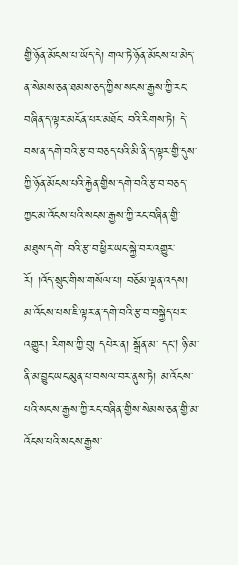གྱི་ཉོན་མོངས་པ་ཡོད་དེ། གལ་ཏེ་ཉོན་མོངས་པ་མེད་ན་སེམས་ཅན་ཐམས་ཅད་ཀྱིས་སངས་རྒྱས་ཀྱི་རང་བཞིན་ད་ལྟར་མངོན་པར་མཐོང་ བའི་རིགས་ཏེ། དེ་བས་ན་དགེ་བའི་རྩ་བ་བཅད་པའི་མི་ནི་ད་ལྟར་གྱི་དུས་ཀྱི་ཉོན་མོངས་པའི་རྐྱེན་གྱིས་དགེ་བའི་རྩ་བ་བཅད་ཀྱང་མ་འོངས་པའི་སངས་རྒྱས་ཀྱི་རང་བཞིན་གྱི་མཐུས་དགེ་ བའི་རྩ་བ་ཕྱིར་ཡང་སྐྱེ་བར་འགྱུར་རོ། །འོད་སྲུང་གིས་གསོལ་པ། བཅོམ་ལྡན་འདས། མ་འོངས་པས་ཇི་ལྟར་ན་དགེ་བའི་རྩ་བ་བསྐྱེད་པར་འགྱུར། རིགས་ཀྱི་བུ། དཔེར་ན། སྒྲོན་མ་ དང། ཉི་མ་ནི་མ་བྱུང་ཡང་མུན་པ་བསལ་བར་ནུས་ཏེ། མ་འོངས་པའི་སངས་རྒྱས་ཀྱི་རང་བཞིན་གྱིས་སེམས་ཅན་གྱི་མ་འོངས་པའི་སངས་རྒྱས་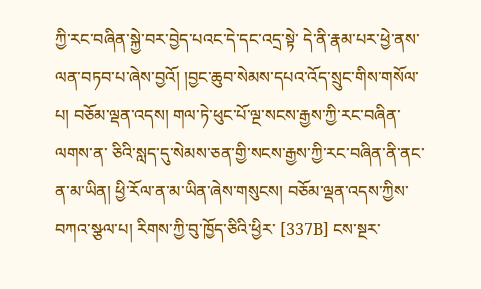ཀྱི་རང་བཞིན་སྐྱེ་བར་བྱེད་པའང་དེ་དང་འདྲ་སྟེ་ དེ་ནི་རྣམ་པར་ཕྱེ་ནས་ལན་བཏབ་པ་ཞེས་བྱའོ། །བྱང་ཆུབ་སེམས་དཔའ་འོད་སྲུང་གིས་གསོལ་པ། བཅོམ་ལྡན་འདས། གལ་ཏེ་ཕུང་པོ་ལྔ་སངས་རྒྱས་ཀྱི་རང་བཞིན་ལགས་ན་ ཅིའི་སླད་དུ་སེམས་ཅན་གྱི་སངས་རྒྱས་ཀྱི་རང་བཞིན་ནི་ནང་ན་མ་ཡིན། ཕྱི་རོལ་ན་མ་ཡིན་ཞེས་གསུངས། བཅོམ་ལྡན་འདས་ཀྱིས་བཀའ་སྩལ་པ། རིགས་ཀྱི་བུ་ཁྱོད་ཅིའི་ཕྱིར་ [337B] ངས་སྔར་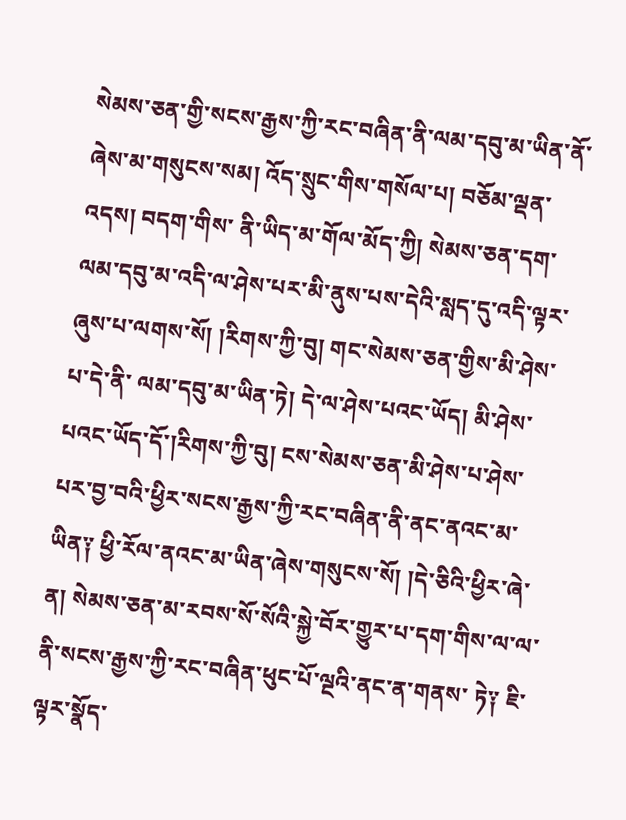སེམས་ཅན་གྱི་སངས་རྒྱས་ཀྱི་རང་བཞིན་ནི་ལམ་དབུ་མ་ཡིན་ནོ་ཞེས་མ་གསུངས་སམ། འོད་སྲུང་གིས་གསོལ་པ། བཅོམ་ལྡན་འདས། བདག་གིས་ ནི་ཡིད་མ་གོལ་མོད་ཀྱི། སེམས་ཅན་དག་ལམ་དབུ་མ་འདི་ལ་ཤེས་པར་མི་ནུས་པས་དེའི་སླད་དུ་འདི་ལྟར་ཞུས་པ་ལགས་སོ། །རིགས་ཀྱི་བུ། གང་སེམས་ཅན་གྱིས་མི་ཤེས་པ་དེ་ནི་ ལམ་དབུ་མ་ཡིན་ཏེ། དེ་ལ་ཤེས་པའང་ཡོད། མི་ཤེས་པའང་ཡོད་དོ་།རིགས་ཀྱི་བུ། ངས་སེམས་ཅན་མི་ཤེས་པ་ཤེས་པར་བྱ་བའི་ཕྱིར་སངས་རྒྱས་ཀྱི་རང་བཞིན་ནི་ནང་ནའང་མ་ ཡིན༑ ཕྱི་རོལ་ནའང་མ་ཡིན་ཞེས་གསུངས་སོ། །དེ་ཅིའི་ཕྱིར་ཞེ་ན། སེམས་ཅན་མ་རབས་སོ་སོའི་སྐྱེ་བོར་གྱུར་པ་དག་གིས་ལ་ལ་ནི་སངས་རྒྱས་ཀྱི་རང་བཞིན་ཕུང་པོ་ལྔའི་ནང་ན་གནས་ ཏེ༑ ཇི་ལྟར་སྣོད་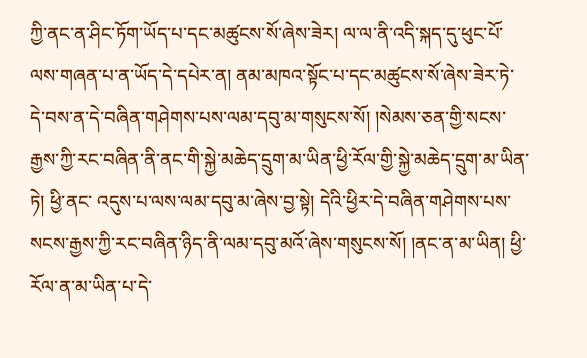ཀྱི་ནང་ན་ཤིང་ཏོག་ཡོད་པ་དང་མཚུངས་སོ་ཞེས་ཟེར། ལ་ལ་ནི་འདི་སྐད་དུ་ཕུང་པོ་ལས་གཞན་པ་ན་ཡོད་དེ་དཔེར་ན། ནམ་མཁའ་སྟོང་པ་དང་མཚུངས་སོ་ཞེས་ཟེར་ཏེ་ དེ་བས་ན་དེ་བཞིན་གཤེགས་པས་ལམ་དབུ་མ་གསུངས་སོ། །སེམས་ཅན་གྱི་སངས་རྒྱས་ཀྱི་རང་བཞིན་ནི་ནང་གི་སྐྱེ་མཆེད་དྲུག་མ་ཡིན་ཕྱི་རོལ་གྱི་སྐྱེ་མཆེད་དྲུག་མ་ཡིན་ཏེ། ཕྱི་ནང་ འདུས་པ་ལས་ལམ་དབུ་མ་ཞེས་བྱ་སྟེ། དེའི་ཕྱིར་དེ་བཞིན་གཤེགས་པས་སངས་རྒྱས་ཀྱི་རང་བཞིན་ཉིད་ནི་ལམ་དབུ་མའོ་ཞེས་གསུངས་སོ། །ནང་ན་མ་ཡིན། ཕྱི་རོལ་ན་མ་ཡིན་པ་དེ་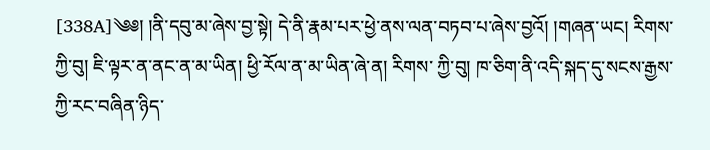[338A]༄༅། །ནི་དབུ་མ་ཞེས་བྱ་སྟེ། དེ་ནི་རྣམ་པར་ཕྱེ་ནས་ལན་བཏབ་པ་ཞེས་བྱའོ། །གཞན་ཡང། རིགས་ཀྱི་བུ། ཇི་ལྟར་ན་ནང་ན་མ་ཡིན། ཕྱི་རོལ་ན་མ་ཡིན་ཞེ་ན། རིགས་ ཀྱི་བུ། ཁ་ཅིག་ནི་འདི་སྐད་དུ་སངས་རྒྱས་ཀྱི་རང་བཞིན་ཉིད་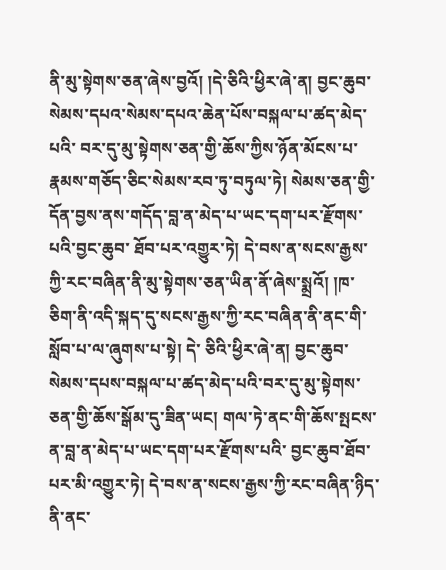ནི་མུ་སྟེགས་ཅན་ཞེས་བྱའོ། །དེ་ཅིའི་ཕྱིར་ཞེ་ན། བྱང་ཆུབ་སེམས་དཔའ་སེམས་དཔའ་ཆེན་པོས་བསྐལ་པ་ཚད་མེད་པའི་ བར་དུ་མུ་སྟེགས་ཅན་གྱི་ཆོས་ཀྱིས་ཉོན་མོངས་པ་རྣམས་གཅོད་ཅིང་སེམས་རབ་ཏུ་བཏུལ་ཏེ། སེམས་ཅན་གྱི་དོན་བྱས་ནས་གདོད་བླ་ན་མེད་པ་ཡང་དག་པར་རྫོགས་པའི་བྱང་ཆུབ་ ཐོབ་པར་འགྱུར་ཏེ། དེ་བས་ན་སངས་རྒྱས་ཀྱི་རང་བཞིན་ནི་མུ་སྟེགས་ཅན་ཡིན་ནོ་ཞེས་སྨྲའོ། །ཁ་ཅིག་ནི་འདི་སྐད་དུ་སངས་རྒྱས་ཀྱི་རང་བཞིན་ནི་ནང་གི་སློབ་པ་ལ་ཞུགས་པ་སྟེ། དེ་ ཅིའི་ཕྱིར་ཞེ་ན། བྱང་ཆུབ་སེམས་དཔས་བསྐལ་པ་ཚད་མེད་པའི་བར་དུ་མུ་སྟེགས་ཅན་གྱི་ཆོས་སྒོམ་དུ་ཟིན་ཡང། གལ་ཏེ་ནང་གི་ཆོས་སྤངས་ན་བླ་ན་མེད་པ་ཡང་དག་པར་རྫོགས་པའི་ བྱང་ཆུབ་ཐོབ་པར་མི་འགྱུར་ཏེ། དེ་བས་ན་སངས་རྒྱས་ཀྱི་རང་བཞིན་ཉིད་ནི་ནང་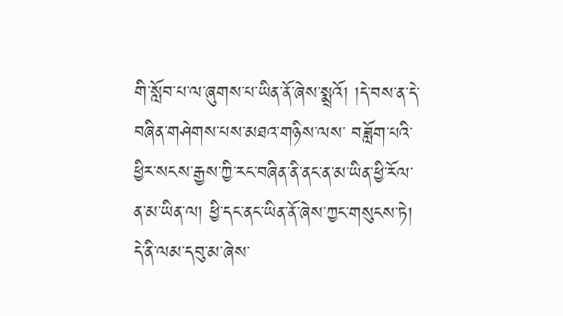གི་སློབ་པ་ལ་ཞུགས་པ་ཡིན་ནོ་ཞེས་སྨྲའོ། །དེ་བས་ན་དེ་བཞིན་གཤེགས་པས་མཐའ་གཉིས་ལས་ བཟློག་པའི་ཕྱིར་སངས་རྒྱས་ཀྱི་རང་བཞིན་ནི་ནང་ན་མ་ཡིན་ཕྱི་རོལ་ན་མ་ཡིན་ལ། ཕྱི་དང་ནང་ཡིན་ནོ་ཞེས་ཀྱང་གསུངས་ཏེ། དེ་ནི་ལམ་དབུ་མ་ཞེས་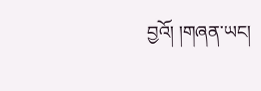བྱའོ། །གཞན་ཡང།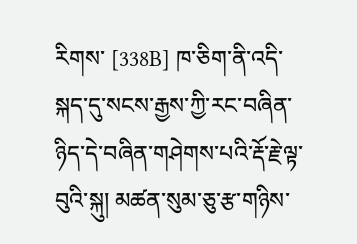རིགས་ [338B] ཁ་ཅིག་ནི་འདི་སྐད་དུ་སངས་རྒྱས་ཀྱི་རང་བཞིན་ཉིད་དེ་བཞིན་གཤེགས་པའི་རྡོ་རྗེ་ལྟ་བུའི་སྐུ། མཚན་སུམ་ཅུ་རྩ་གཉིས་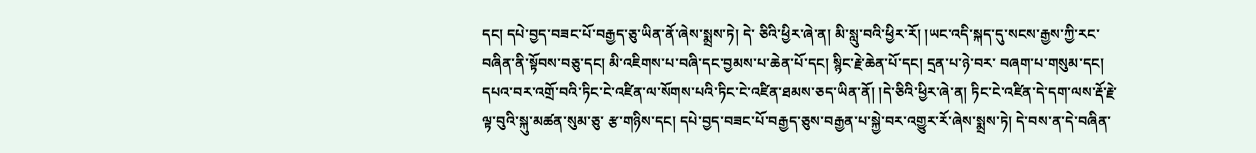དང། དཔེ་བྱད་བཟང་པོ་བརྒྱད་ཅུ་ཡིན་ནོ་ཞེས་སྨྲས་ཏེ། དེ་ ཅིའི་ཕྱིར་ཞེ་ན། མི་སླུ་བའི་ཕྱིར་རོ། །ཡང་འདི་སྐད་དུ་སངས་རྒྱས་ཀྱི་རང་བཞིན་ནི་སྟོབས་བཅུ་དང། མི་འཇིགས་པ་བཞི་དང་བྱམས་པ་ཆེན་པོ་དང། སྙིང་རྗེ་ཆེན་པོ་དང། དྲན་པ་ཉེ་བར་ བཞག་པ་གསུམ་དང། དཔའ་བར་འགྲོ་བའི་ཏིང་ངེ་འཛིན་ལ་སོགས་པའི་ཏིང་ངེ་འཛིན་ཐམས་ཅད་ཡིན་ནོ། །དེ་ཅིའི་ཕྱིར་ཞེ་ན། ཏིང་ངེ་འཛིན་དེ་དག་ལས་རྡོ་རྗེ་ལྟ་བུའི་སྐུ་མཚན་སུམ་ཅུ་ རྩ་གཉིས་དང། དཔེ་བྱད་བཟང་པོ་བརྒྱད་ཅུས་བརྒྱན་པ་སྐྱེ་བར་འགྱུར་རོ་ཞེས་སྨྲས་ཏེ། དེ་བས་ན་དེ་བཞིན་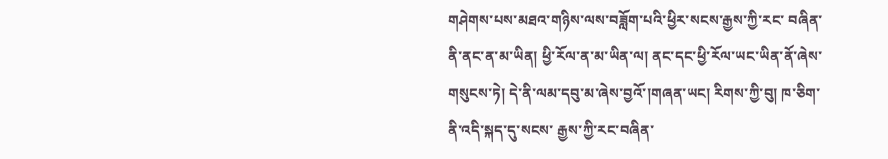གཤེགས་པས་མཐའ་གཉིས་ལས་བཟློག་པའི་ཕྱིར་སངས་རྒྱས་ཀྱི་རང་ བཞིན་ནི་ནང་ན་མ་ཡིན། ཕྱི་རོལ་ན་མ་ཡིན་ལ། ནང་དང་ཕྱི་རོལ་ཡང་ཡིན་ནོ་ཞེས་གསུངས་ཏེ། དེ་ནི་ལམ་དབུ་མ་ཞེས་བྱའོ་།གཞན་ཡང། རིགས་ཀྱི་བུ། ཁ་ཅིག་ནི་འདི་སྐད་དུ་སངས་ རྒྱས་ཀྱི་རང་བཞིན་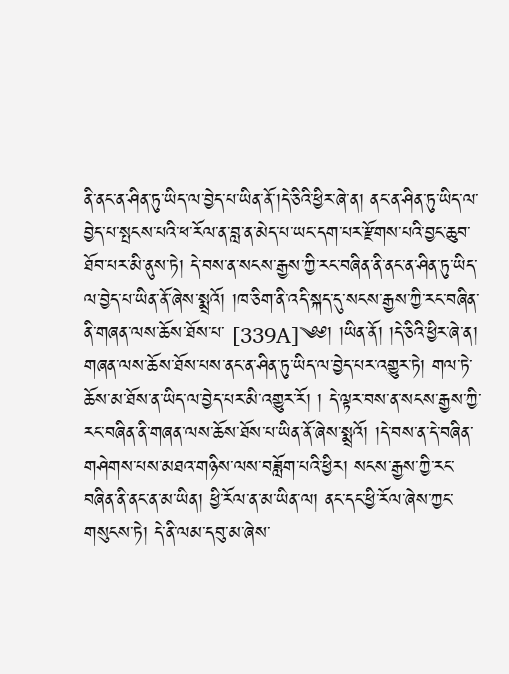ནི་ནང་ན་ཤིན་ཏུ་ཡིད་ལ་བྱེད་པ་ཡིན་ནོ་།དེ་ཅིའི་ཕྱིར་ཞེ་ན། ནང་ན་ཤིན་ཏུ་ཡིད་ལ་བྱེད་པ་སྤངས་པའི་ཕ་རོལ་ན་བླ་ན་མེད་པ་ཡང་དག་པར་རྫོགས་པའི་བྱང་ཆུབ་ ཐོབ་པར་མི་ནུས་ཏེ། དེ་བས་ན་སངས་རྒྱས་ཀྱི་རང་བཞིན་ནི་ནང་ན་ཤིན་ཏུ་ཡིད་ལ་བྱེད་པ་ཡིན་ནོ་ཞེས་སྨྲའོ། །ཁ་ཅིག་ནི་འདི་སྐད་དུ་སངས་རྒྱས་ཀྱི་རང་བཞིན་ནི་གཞན་ལས་ཆོས་ཐོས་པ་ [339A]༄༅། །ཡིན་ནོ། །དེ་ཅིའི་ཕྱིར་ཞེ་ན། གཞན་ལས་ཆོས་ཐོས་པས་ནང་ན་ཤིན་ཏུ་ཡིད་ལ་བྱེད་པར་འགྱུར་ཏེ། གལ་ཏེ་ཆོས་མ་ཐོས་ན་ཡིད་ལ་བྱེད་པར་མི་འགྱུར་རོ། ། དེ་ལྟར་བས་ན་སངས་རྒྱས་ཀྱི་རང་བཞིན་ནི་གཞན་ལས་ཆོས་ཐོས་པ་ཡིན་ནོ་ཞེས་སྨྲའོ། །དེ་བས་ན་དེ་བཞིན་གཤེགས་པས་མཐའ་གཉིས་ལས་བཟློག་པའི་ཕྱིར། སངས་རྒྱས་ཀྱི་རང་ བཞིན་ནི་ནང་ན་མ་ཡིན། ཕྱི་རོལ་ན་མ་ཡིན་ལ། ནང་དང་ཕྱི་རོལ་ཞེས་ཀྱང་གསུངས་ཏེ། དེ་ནི་ལམ་དབུ་མ་ཞེས་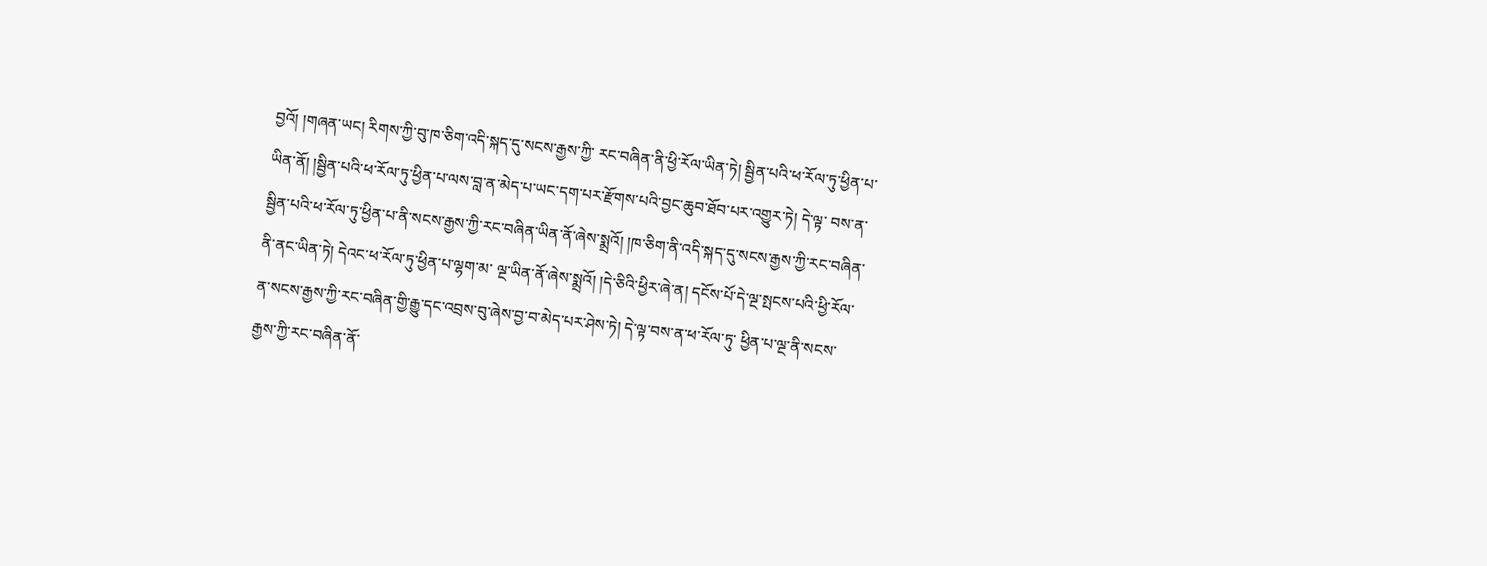བྱའོ། །གཞན་ཡང། རིགས་ཀྱི་བུ་ཁ་ཅིག་འདི་སྐད་དུ་སངས་རྒྱས་ཀྱི་ རང་བཞིན་ནི་ཕྱི་རོལ་ཡིན་ཏེ། སྦྱིན་པའི་ཕ་རོལ་ཏུ་ཕྱིན་པ་ཡིན་ནོ། །སྦྱིན་པའི་ཕ་རོལ་ཏུ་ཕྱིན་པ་ལས་བླ་ན་མེད་པ་ཡང་དག་པར་རྫོགས་པའི་བྱང་ཆུབ་ཐོབ་པར་འགྱུར་ཏེ། དེ་ལྟ་ བས་ན་སྦྱིན་པའི་ཕ་རོལ་ཏུ་ཕྱིན་པ་ནི་སངས་རྒྱས་ཀྱི་རང་བཞིན་ཡིན་ནོ་ཞེས་སྨྲའོ། །ཁ་ཅིག་ནི་འདི་སྐད་དུ་སངས་རྒྱས་ཀྱི་རང་བཞིན་ནི་ནང་ཡིན་ཏེ། དེའང་ཕ་རོལ་ཏུ་ཕྱིན་པ་ལྷག་མ་ ལྔ་ཡིན་ནོ་ཞེས་སྨྲའོ། །དེ་ཅིའི་ཕྱིར་ཞེ་ན། དངོས་པོ་དེ་ལྔ་སྤངས་པའི་ཕྱི་རོལ་ན་སངས་རྒྱས་ཀྱི་རང་བཞིན་གྱི་རྒྱུ་དང་འབྲས་བུ་ཞེས་བྱ་བ་མེད་པར་ཤེས་ཏེ། དེ་ལྟ་བས་ན་ཕ་རོལ་ཏུ་ ཕྱིན་པ་ལྔ་ནི་སངས་རྒྱས་ཀྱི་རང་བཞིན་ནོ་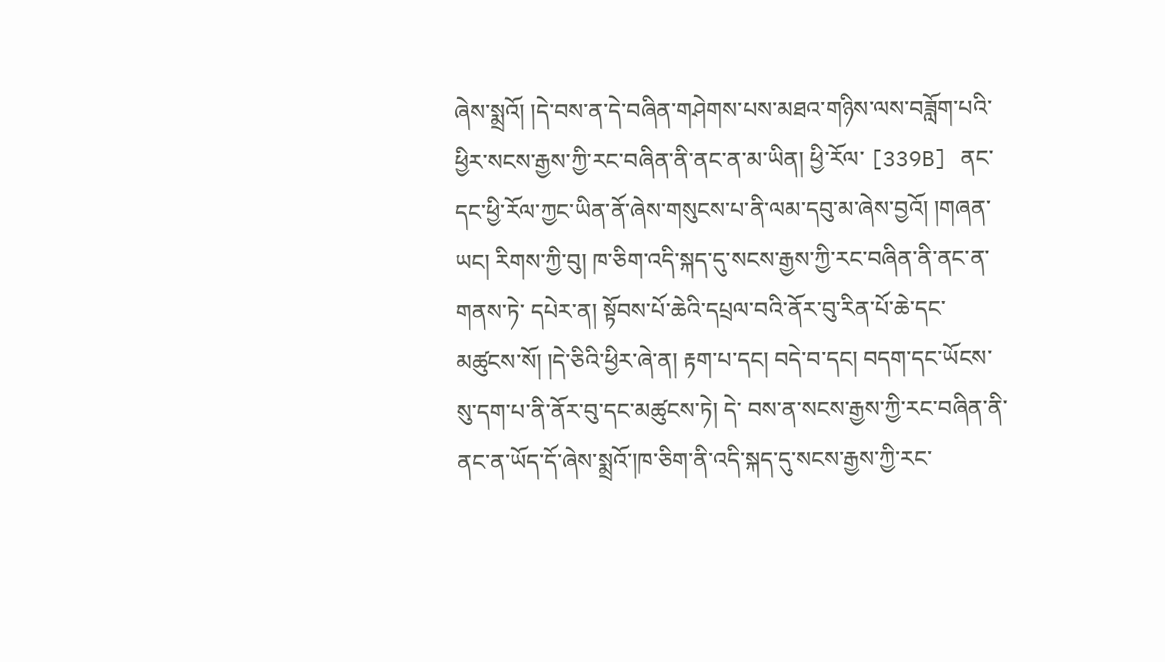ཞེས་སྨྲའོ། །དེ་བས་ན་དེ་བཞིན་གཤེགས་པས་མཐའ་གཉིས་ལས་བཟློག་པའི་ཕྱིར་སངས་རྒྱས་ཀྱི་རང་བཞིན་ནི་ནང་ན་མ་ཡིན། ཕྱི་རོལ་ [339B] ནང་དང་ཕྱི་རོལ་ཀྱང་ཡིན་ནོ་ཞེས་གསུངས་པ་ནི་ལམ་དབུ་མ་ཞེས་བྱའོ། །གཞན་ཡང། རིགས་ཀྱི་བུ། ཁ་ཅིག་འདི་སྐད་དུ་སངས་རྒྱས་ཀྱི་རང་བཞིན་ནི་ནང་ན་གནས་ཏེ་ དཔེར་ན། སྟོབས་པོ་ཆེའི་དཔྲལ་བའི་ནོར་བུ་རིན་པོ་ཆེ་དང་མཚུངས་སོ། །དེ་ཅིའི་ཕྱིར་ཞེ་ན། རྟག་པ་དང། བདེ་བ་དང། བདག་དང་ཡོངས་སུ་དག་པ་ནི་ནོར་བུ་དང་མཚུངས་ཏེ། དེ་ བས་ན་སངས་རྒྱས་ཀྱི་རང་བཞིན་ནི་ནང་ན་ཡོད་དོ་ཞེས་སྨྲའོ་།ཁ་ཅིག་ནི་འདི་སྐད་དུ་སངས་རྒྱས་ཀྱི་རང་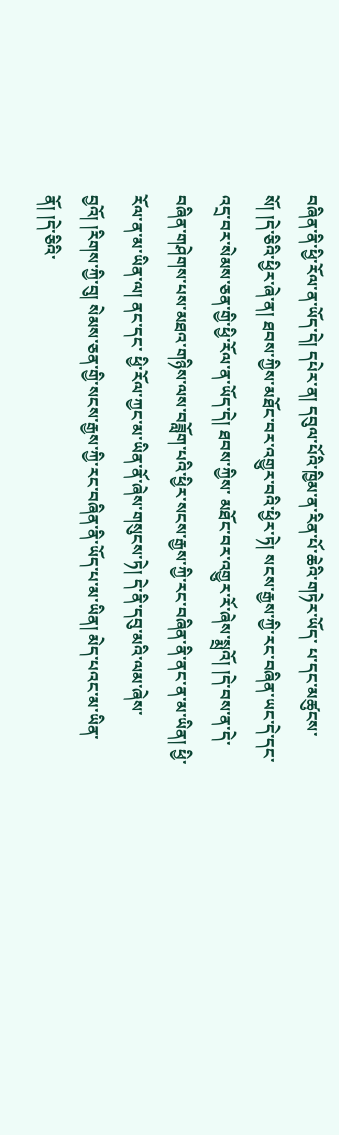བཞིན་ནི་ཕྱི་རོལ་ན་ཡོད་དེ། དཔེར་ན། དབུལ་པོའི་ཁྱིམ་ན་རིན་པོ་ཆེའི་གཏེར་ཡོད་ པ་དང་མཚུངས་སོ། །དེ་ཅིའི་ཕྱིར་ཞེ་ན། ཐབས་ཀྱིས་མཐོང་བར་འགྱུར་བའི་ཕྱིར་ཏེ། སངས་རྒྱས་ཀྱི་རང་བཞིན་ཡང་དེ་དང་འདྲ་བར་སེམས་ཅན་གྱི་ཕྱི་རོལ་ན་ཡོད་དེ། ཐབས་ཀྱིས་ མཐོང་བར་འགྱུར་རོ་ཞེས་སྨྲའོ། །དེ་བས་ན་དེ་བཞིན་གཤེགས་པས་མཐའ་གཉིས་ལས་བཟློག་པའི་ཕྱིར་སངས་རྒྱས་ཀྱི་རང་བཞིན་ནི་ནང་ན་མ་ཡིན། ཕྱི་རོལ་ན་མ་ཡིན་ལ། ནང་དང་ ཕྱི་རོལ་ཀྱང་མ་ཡིན་ནོ་ཞེས་གསུངས་ཏེ། དེ་ནི་དབུ་མའི་ལམ་ཞེས་བྱའོ། །རིགས་ཀྱི་བུ། སེམས་ཅན་གྱི་སངས་རྒྱས་ཀྱི་རང་བཞིན་ནི་ཡོད་པ་མ་ཡིན། མེད་པའང་མ་ཡིན་ནོ། །དེ་ཅིའི་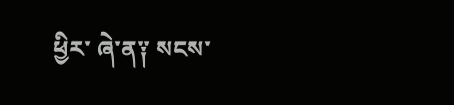ཕྱིར་ ཞེ་ན༑ སངས་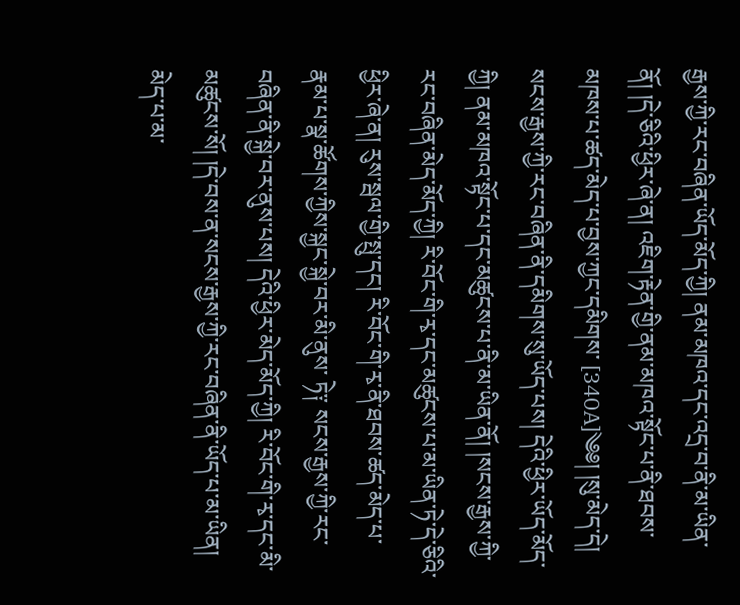རྒྱས་ཀྱི་རང་བཞིན་ཡོད་མོད་ཀྱི། ནམ་མཁའ་དང་འདྲ་བ་ནི་མ་ཡིན་ནོ། །དེ་ཅིའི་ཕྱིར་ཞེ་ན། འཇིག་རྟེན་གྱི་ནམ་མཁའ་སྟོང་པ་ནི་ཐབས་མཁས་པ་ཚད་མེད་པ་བྱས་ཀྱང་དམིགས་ [340A]༄༅། །སུ་མེད་དེ། སངས་རྒྱས་ཀྱི་རང་བཞིན་ནི་དམིགས་སུ་ཡོད་པས། དེའི་ཕྱིར་ཡོད་མོད་ཀྱི། ནམ་མཁའ་སྟོང་པ་དང་མཚུངས་པ་ནི་མ་ཡིན་ནོ། །སངས་རྒྱས་ཀྱི་ རང་བཞིན་མེད་མོད་ཀྱི། རི་བོང་གི་རྭ་དང་མཚུངས་པ་མ་ཡིན་ཏེ་དེ་ཅིའི་ཕྱིར་ཞེ་ན། རུས་སྦལ་གྱི་སྤུ་དང། རི་བོང་གི་རྭ་ནི་ཐབས་ཚད་མེད་པ་རྣམ་པ་སྣ་ཚོགས་ཀྱིས་སྐྱང་སྐྱེ་བར་མི་ནུས་ ཏེ༑ སངས་རྒྱས་ཀྱི་རང་བཞིན་ནི་སྐྱེ་བར་ནུས་པས། དེའི་ཕྱིར་མེད་མོད་ཀྱི། རི་བོང་གི་རྭ་དང་མི་མཚུངས་སོ། །དེ་བས་ན་སངས་རྒྱས་ཀྱི་རང་བཞིན་ནི་ཡོད་པ་མ་ཡིན། མེད་པ་མ་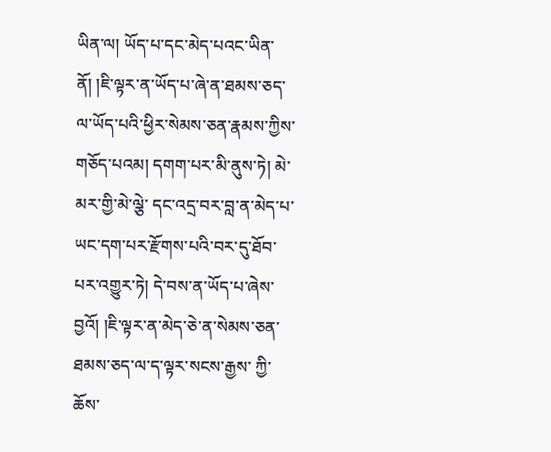ཡིན་ལ། ཡོད་པ་དང་མེད་པའང་ཡིན་ནོ། །ཇི་ལྟར་ན་ཡོད་པ་ཞེ་ན་ཐམས་ཅད་ལ་ཡོད་པའི་ཕྱིར་སེམས་ཅན་རྣམས་ཀྱིས་གཅོད་པའམ། དགག་པར་མི་ནུས་ཏེ། མེ་མར་གྱི་མེ་ལྕེ་ དང་འདྲ་བར་བླ་ན་མེད་པ་ཡང་དག་པར་རྫོགས་པའི་བར་དུ་ཐོབ་པར་འགྱུར་ཏེ། དེ་བས་ན་ཡོད་པ་ཞེས་བྱའོ། །ཇི་ལྟར་ན་མེད་ཅེ་ན་སེམས་ཅན་ཐམས་ཅད་ལ་ད་ལྟར་སངས་རྒྱས་ ཀྱི་ཆོས་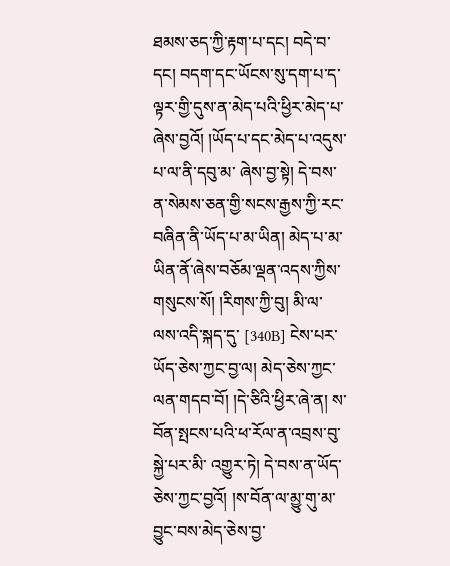ཐམས་ཅད་ཀྱི་རྟག་པ་དང། བདེ་བ་དང། བདག་དང་ཡོངས་སུ་དག་པ་ད་ལྟར་གྱི་དུས་ན་མེད་པའི་ཕྱིར་མེད་པ་ཞེས་བྱའོ། །ཡོད་པ་དང་མེད་པ་འདུས་པ་ལ་ནི་དབུ་མ་ ཞེས་བྱ་སྟེ། དེ་བས་ན་སེམས་ཅན་གྱི་སངས་རྒྱས་ཀྱི་རང་བཞིན་ནི་ཡོད་པ་མ་ཡིན། མེད་པ་མ་ཡིན་ནོ་ཞེས་བཅོམ་ལྡན་འདས་ཀྱིས་གསུངས་སོ། །རིགས་ཀྱི་བུ། མི་ལ་ལས་འདི་སྐད་དུ་ [340B] ངེས་པར་ཡོད་ཅེས་ཀྱང་བྱ་ལ། མེད་ཅེས་ཀྱང་ལན་གདབ་བོ། །དེ་ཅིའི་ཕྱིར་ཞེ་ན། ས་བོན་སྤངས་པའི་ཕ་རོལ་ན་འབྲས་བུ་སྐྱེ་པར་མི་ འགྱུར་ཏེ། དེ་བས་ན་ཡོད་ཅེས་ཀྱང་བྱའོ། །ས་བོན་ལ་མྱུ་གུ་མ་བྱུང་བས་མེད་ཅེས་བྱ་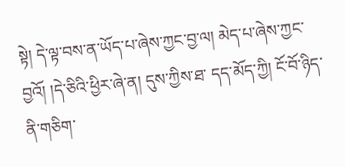སྟེ། དེ་ལྟ་བས་ན་ཡོད་པ་ཞེས་ཀྱང་བྱ་ལ། མེད་པ་ཞེས་ཀྱང་བྱའོ། །དེ་ཅིའི་ཕྱིར་ཞེ་ན། དུས་ཀྱིས་ཐ་ དད་མོད་ཀྱི། ངོ་བོ་ཉིད་ནི་གཅིག་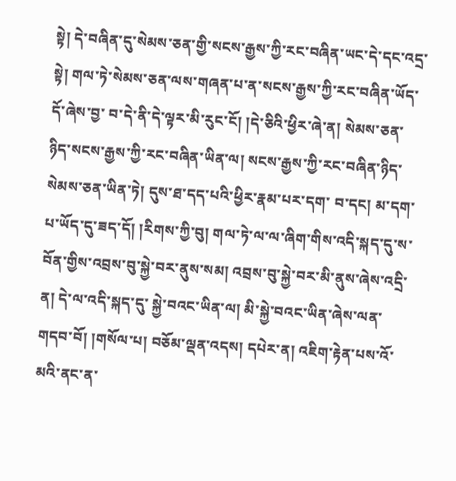སྟེ། དེ་བཞིན་དུ་སེམས་ཅན་གྱི་སངས་རྒྱས་ཀྱི་རང་བཞིན་ཡང་དེ་དང་འདྲ་སྟེ། གལ་ཏེ་སེམས་ཅན་ལས་གཞན་པ་ན་སངས་རྒྱས་ཀྱི་རང་བཞིན་ཡོད་དོ་ཞེས་བྱ་ བ་དེ་ནི་དེ་ལྟར་མི་རུང་ངོ། །དེ་ཅིའི་ཕྱིར་ཞེ་ན། སེམས་ཅན་ཉིད་སངས་རྒྱས་ཀྱི་རང་བཞིན་ཡིན་ལ། སངས་རྒྱས་ཀྱི་རང་བཞིན་ཉིད་སེམས་ཅན་ཡིན་ཏེ། དུས་ཐ་དད་པའི་ཕྱིར་རྣམ་པར་དག་ བ་དང། མ་དག་པ་ཡོད་དུ་ཟད་དོ། །རིགས་ཀྱི་བུ། གལ་ཏེ་ལ་ལ་ཞིག་གིས་འདི་སྐད་དུ་ས་བོན་གྱིས་འབྲས་བུ་སྐྱེ་བར་ནུས་སམ། འབྲས་བུ་སྐྱེ་བར་མི་ནུས་ཞེས་འདྲི་ན། དེ་ལ་འདི་སྐད་དུ་ སྐྱེ་བའང་ཡིན་ལ། མི་སྐྱེ་བའང་ཡིན་ཞེས་ལན་གདབ་བོ། །གསོལ་པ། བཅོམ་ལྡན་འདས། དཔེར་ན། འཇིག་རྟེན་པས་འོ་མའི་ནང་ན་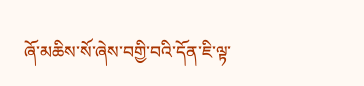ཞོ་མཆིས་སོ་ཞེས་བགྱི་བའི་དོན་ཇི་ལྟ་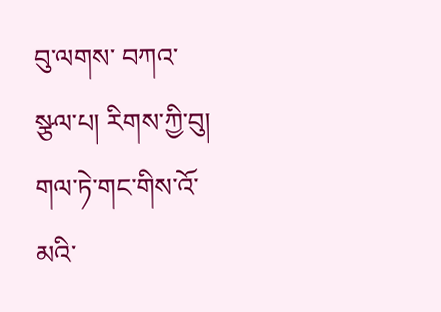བུ་ལགས་ བཀའ་སྩལ་པ། རིགས་ཀྱི་བུ། གལ་ཏེ་གང་གིས་འོ་མའི་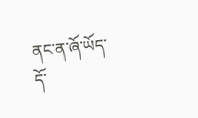ནང་ན་ཞོ་ཡོད་དོ་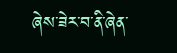ཞེས་ཟེར་བ་ནི་ཞེན་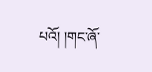པའོ། །གང་ཞོ་